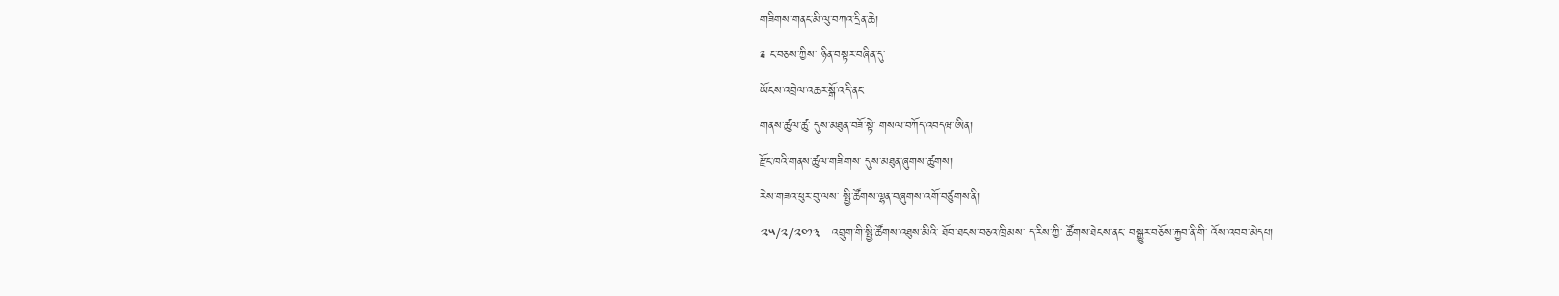གཟིགས་གནང་མི་ལུ་བཀའ་དྲིན་ཆེ།
༉ ང་བཅས་ཀྱིས་ ཉིན་བསྟར་བཞིན་དུ་
ཡོངས་འབྲེལ་འཆར་སྒོ་འདི་ནང་
གནས་ཚུལ་ཚུ་ དུས་མཐུན་བཟོ་སྟེ་ གསལ་བཀོད་འབདཝ་ཨིན།
རྫོང་ཁའི་གནས་ཚུལ་གཟིགས་ དུས་མཐུན་ཞུགས་ཚུགས།
རེས་གཟའ་ཕུར་བུ་ལས་ སྤྱི་ཚོགས་ལྷན་བཞུགས་འགོ་བཙུགས་ནི།
༢༥/༢/༢༠༡༣   འབྲུག་གི་སྤྱི་ཚོགས་འཐུས་མིའི་ ཐོབ་ཐངས་བཅའ་ཁྲིམས་ ད་རིས་ཀྱི་ ཚོགས་ཐེངས་ནང་ བསྒྱུར་བཅོས་རྐྱབ་ནི་གི་ འོས་འབབ་མེདཔ།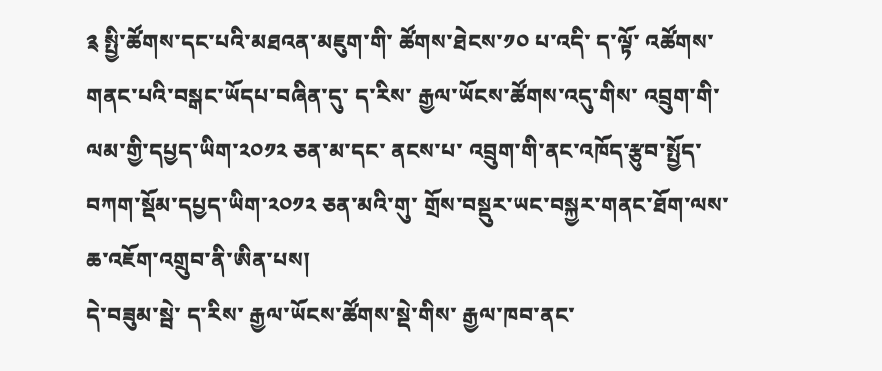༉ སྤྱི་ཚོགས་དང་པའི་མཐའན་མཇུག་གི་ ཚོགས་ཐེངས་༡༠ པ་འདི་ ད་ལྟོ་ འཚོགས་གནང་པའི་བསྒང་ཡོདཔ་བཞིན་དུ་ ད་རིས་ རྒྱལ་ཡོངས་ཚོགས་འདུ་གིས་ འབྲུག་གི་ལམ་གྱི་དཔྱད་ཡིག་༢༠༡༢ ཅན་མ་དང་ ནངས་པ་ འབྲུག་གི་ནང་འཁོད་རྩུབ་སྤྱོད་བཀག་སྡོམ་དཔྱད་ཡིག་༢༠༡༢ ཅན་མའི་གུ་ གྲོས་བསྡུར་ཡང་བསྐྱར་གནང་ཐོག་ལས་ ཆ་འཇོག་འགྲུབ་ནི་ཨིན་པས།
དེ་བཟུམ་སྦེ་ ད་རིས་ རྒྱལ་ཡོངས་ཚོགས་སྡེ་གིས་ རྒྱལ་ཁབ་ནང་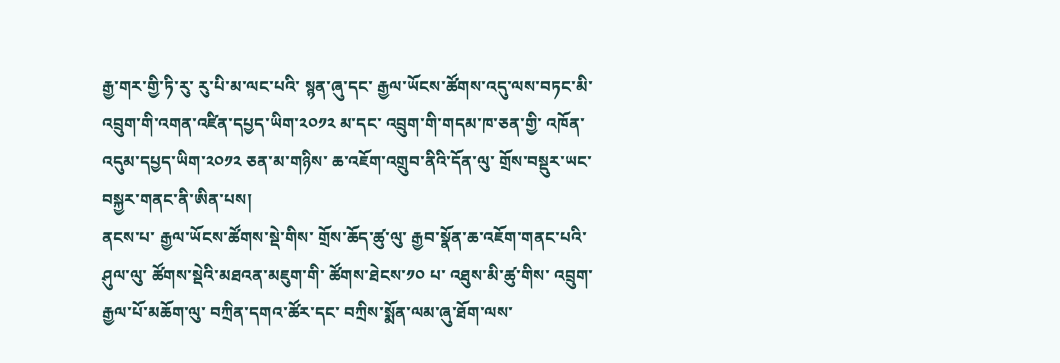རྒྱ་གར་གྱི་ཏི་རུ་ རུ་པི་མ་ལང་པའི་ སྙན་ཞུ་དང་ རྒྱལ་ཡོངས་ཚོགས་འདུ་ལས་བཏང་མི་ འབྲུག་གི་འགན་འཛིན་དཔྱད་ཡིག་༢༠༡༢ མ་དང་ འབྲུག་གི་གདམ་ཁ་ཅན་གྱི་ འཁོན་འདུམ་དཔྱད་ཡིག་༢༠༡༢ ཅན་མ་གཉིས་ ཆ་འཇོག་འགྲུབ་ནིའི་དོན་ལུ་ གྲོས་བསྡུར་ཡང་བསྐྱར་གནང་ནི་ཨིན་པས།
ནངས་པ་ རྒྱལ་ཡོངས་ཚོགས་སྡེ་གིས་ གྲོས་ཆོད་ཚུ་ལུ་ རྒྱབ་སྣོན་ཆ་འཇོག་གནང་པའི་ཤུལ་ལུ་ ཚོགས་སྡེའི་མཐའན་མཇུག་གི་ ཚོགས་ཐེངས་༡༠ པ་ འཐུས་མི་ཚུ་གིས་ འབྲུག་རྒྱལ་པོ་མཆོག་ལུ་ བཀྲིན་དགའ་ཚོར་དང་ བཀྲིས་སྨོན་ལམ་ཞུ་ཐོག་ལས་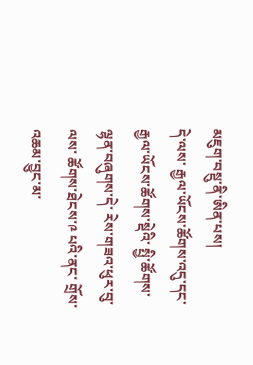མཇུག་བསྡུ་ནི་ཨིན་པས།
དེ་ལས་ རྒྱལ་ཡོངས་ཚོགས་འདུ་དང་ རྒྱལ་ཡོངས་ཚོགས་སྡེའི་ སྤྱི་ཚོགས་ལྷན་བཞུགས་དེ་ རེས་གཟའ་ཕུར་བུ་ལས་ ཚོགས་ཐེངས་༩ པའི་ནང་ གྲོས་འཆམ་བྱུང་མ་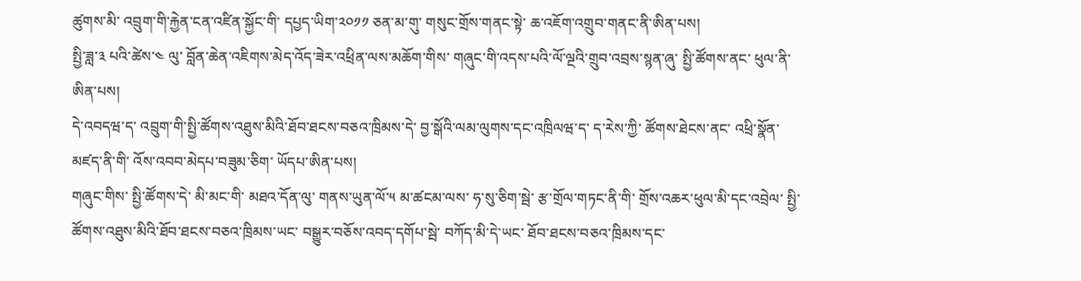ཚུགས་མི་ འབྲུག་གི་རྐྱེན་ངན་འཛིན་སྐྱོང་གི་ དཔྱད་ཡིག་༢༠༡༡ ཅན་མ་གུ་ གསུང་གྲོས་གནང་སྟེ་ ཆ་འཇོག་འགྲུབ་གནང་ནི་ཨིན་པས།
སྤྱི་ཟླ་༣ པའི་ཚེས་༤ ལུ་ བློན་ཆེན་འཇིགས་མེད་འོད་ཟེར་འཕྲིན་ལས་མཆོག་གིས་ གཞུང་གི་འདས་པའི་ལོ་ལྔའི་གྲུབ་འབྲས་སྙན་ཞུ་ སྤྱི་ཚོགས་ནང་ ཕུལ་ནི་ཨིན་པས།
དེ་འབདཝ་ད་ འབྲུག་གི་སྤྱི་ཚོགས་འཐུས་མིའི་ཐོབ་ཐངས་བཅའ་ཁྲིམས་དེ་ བྱ་སྒོའི་ལམ་ལུགས་དང་འཁྲིལཝ་ད་ ད་རེས་ཀྱི་ ཚོགས་ཐེངས་ནང་ འཕྲི་སྣོན་མཛད་ནི་གི་ འོས་འབབ་མེདཔ་བཟུམ་ཅིག་ ཡོདཔ་ཨིན་པས།
གཞུང་གིས་ སྤྱི་ཚོགས་དེ་ མི་མང་གི་ མཐའ་དོན་ལུ་ གནས་ཡུན་ལོ་༥ མ་ཚངམ་ལས་ ཧ་སུ་ཅིག་སྦེ་ རྩ་གྲོལ་གཏང་ནི་གི་ གྲོས་འཆར་ཕུལ་མི་དང་འབྲེལ་ སྤྱི་ཚོགས་འཐུས་མིའི་ཐོབ་ཐངས་བཅའ་ཁྲིམས་ཡང་ བསྒྱུར་བཅོས་འབད་དགོཔ་སྦེ་ བཀོད་མི་དེ་ཡང་ ཐོབ་ཐངས་བཅའ་ཁྲིམས་དང་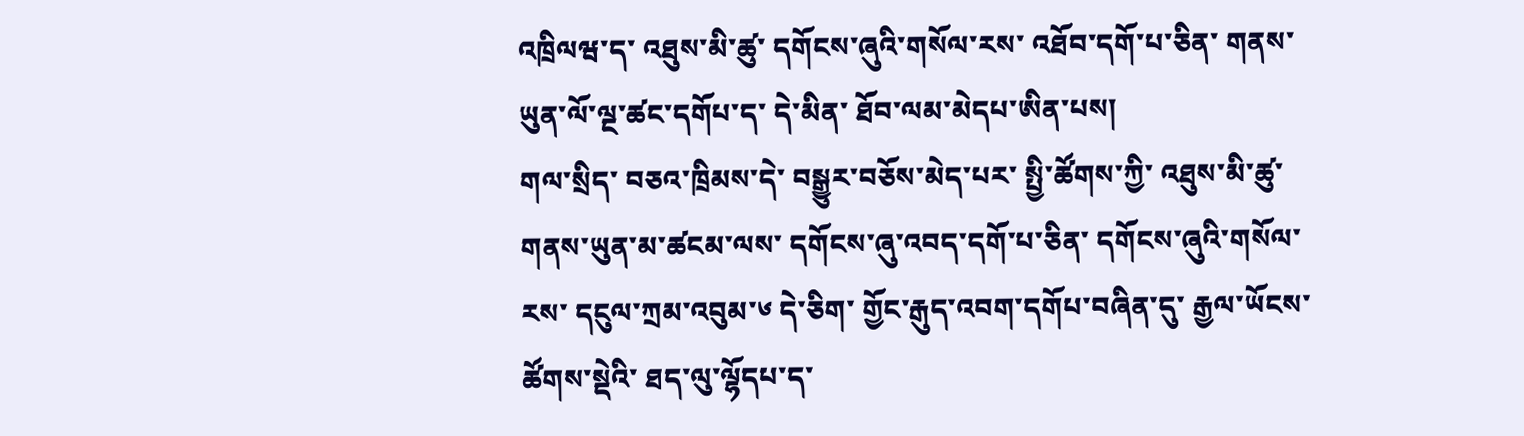འཁྲིལཝ་ད་ འཐུས་མི་ཚུ་ དགོངས་ཞུའི་གསོལ་རས་ འཐོབ་དགོ་པ་ཅིན་ གནས་ཡུན་ལོ་ལྔ་ཚང་དགོཔ་ད་ དེ་མིན་ ཐོབ་ལམ་མེདཔ་ཨིན་པས།
གལ་སྲིད་ བཅའ་ཁྲིམས་དེ་ བསྒྱུར་བཅོས་མེད་པར་ སྤྱི་ཚོགས་ཀྱི་ འཐུས་མི་ཚུ་ གནས་ཡུན་མ་ཚངམ་ལས་ དགོངས་ཞུ་འབད་དགོ་པ་ཅིན་ དགོངས་ཞུའི་གསོལ་རས་ དངུལ་ཀྲམ་འབུམ་༦ དེ་ཅིག་ གྱོང་རྒུད་འབག་དགོཔ་བཞིན་དུ་ རྒྱལ་ཡོངས་ཚོགས་སྡེའི་ ཐད་ལུ་ལྷོདཔ་ད་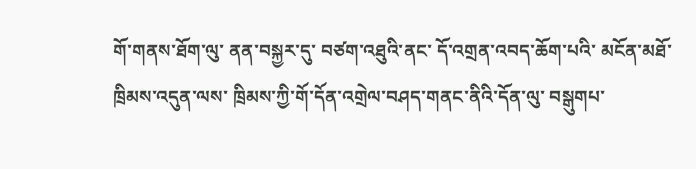གོ་གནས་ཐོག་ལུ་ ནན་བསྐྱར་དུ་ བཙག་འཐུའི་ནང་ དོ་འགྲན་འབད་ཆོག་པའི་ མངོན་མཐོ་ཁྲིམས་འདུན་ལས་ ཁྲིམས་ཀྱི་གོ་དོན་འགྲེལ་བཤད་གནང་ནིའི་དོན་ལུ་ བསྒུགཔ་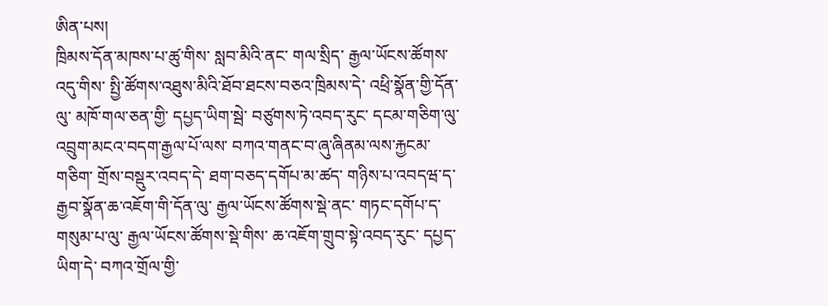ཨིན་པས།
ཁྲིམས་དོན་མཁས་པ་ཚུ་གིས་ སླབ་མིའི་ནང་ གལ་སྲིད་ རྒྱལ་ཡོངས་ཚོགས་འདུ་གིས་ སྤྱི་ཚོགས་འཐུས་མིའི་ཐོབ་ཐངས་བཅའ་ཁྲིམས་དེ་ འཕྲི་སྣོན་གྱི་དོན་ལུ་ མཁོ་གལ་ཅན་གྱི་ དཔྱད་ཡིག་སྦེ་ བཙུགས་ཏེ་འབད་རུང་ དངམ་གཅིག་ལུ་ འབྲུག་མངའ་བདག་རྒྱལ་པོ་ལས་ བཀའ་གནང་བ་ཞུ་ཞིནམ་ལས་རྐྱངམ་གཅིག་ གྲོས་བསྡུར་འབད་དེ་ ཐག་བཅད་དགོཔ་མ་ཚད་ གཉིས་པ་འབདཝ་ད་ རྒྱབ་སྣོན་ཆ་འཇོག་གི་དོན་ལུ་ རྒྱལ་ཡོངས་ཚོགས་སྡེ་ནང་ གཏང་དགོཔ་ད་ གསུམ་པ་ལུ་ རྒྱལ་ཡོངས་ཚོགས་སྡེ་གིས་ ཆ་འཇོག་གྲུབ་སྟེ་འབད་རུང་ དཔྱད་ཡིག་དེ་ བཀའ་གྲོལ་གྱི་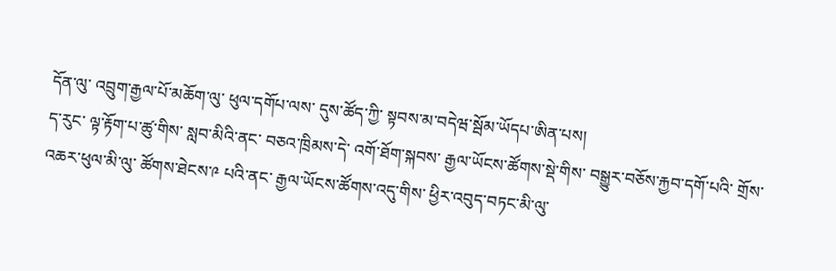དོན་ལུ་ འབྲུག་རྒྱལ་པོ་མཆོག་ལུ་ ཕུལ་དགོཔ་ལས་ དུས་ཚོད་ཀྱི་ སྟབས་མ་བདེཝ་སྦོམ་ཡོདཔ་ཨིན་པས།
ད་རུང་ ལྟ་རྟོག་པ་ཚུ་གིས་ སླབ་མིའི་ནང་ བཅའ་ཁྲིམས་དེ་ འགོ་ཐོག་སྐབས་ རྒྱལ་ཡོངས་ཚོགས་སྡེ་གིས་ བསྒྱུར་བཅོས་རྐྱབ་དགོ་པའི་ གྲོས་འཆར་ཕུལ་མི་ལུ་ ཚོགས་ཐེངས་༩ པའི་ནང་ རྒྱལ་ཡོངས་ཚོགས་འདུ་གིས་ ཕྱིར་འབུད་བཏང་མི་ལུ་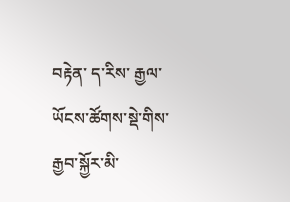བརྟེན་ ད་རིས་ རྒྱལ་ཡོངས་ཚོགས་སྡེ་གིས་ རྒྱབ་སྐྱོར་མི་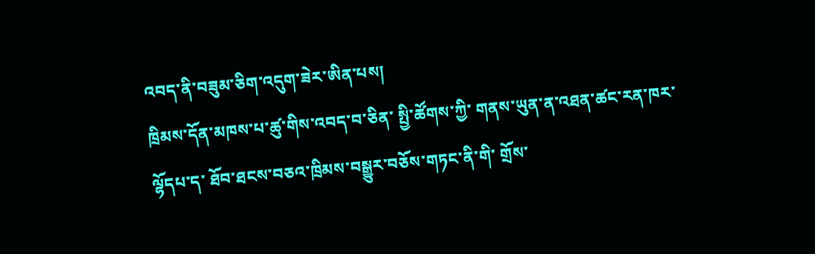འབད་ནི་བཟུམ་ཅིག་འདུག་ཟེར་ཨིན་པས།
ཁྲིམས་དོན་མཁས་པ་ཚུ་གིས་འབད་བ་ཅིན་ སྤྱི་ཚོགས་ཀྱི་ གནས་ཡུན་ན་འཐན་ཚང་རན་ཁར་ལྷོདཔ་ད་ ཐོབ་ཐངས་བཅའ་ཁྲིམས་བསྒྱུར་བཅོས་གཏང་ནི་གི་ གྲོས་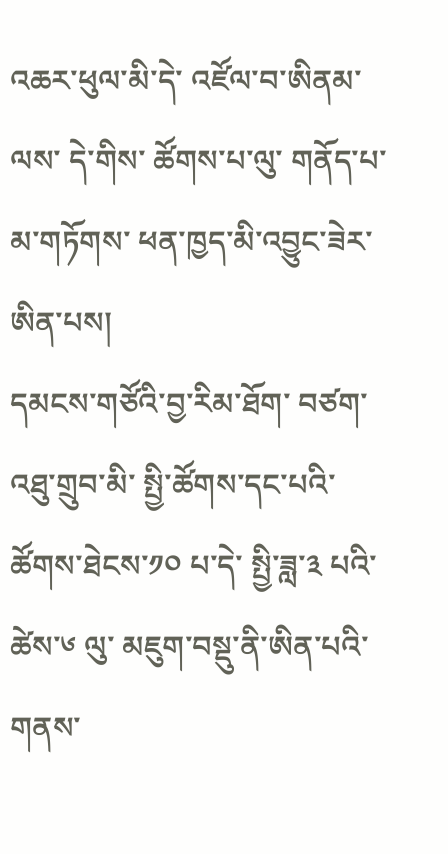འཆར་ཕུལ་མི་དེ་ འཛོལ་བ་ཨིནམ་ལས་ དེ་གིས་ ཚོགས་པ་ལུ་ གནོད་པ་མ་གཏོགས་ ཕན་ཁྱད་མི་འབྱུང་ཟེར་ཨིན་པས།
དམངས་གཙོའི་བྱ་རིམ་ཐོག་ བཙག་འཐུ་གྲུབ་མི་ སྤྱི་ཚོགས་དང་པའི་ ཚོགས་ཐེངས་༡༠ པ་དེ་ སྤྱི་ཟླ་༣ པའི་ཚེས་༦ ལུ་ མཇུག་བསྡུ་ནི་ཨིན་པའི་གནས་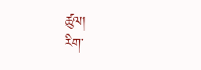ཚུལ།
རིག་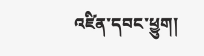འཛིན་དབང་ཕྱུག།